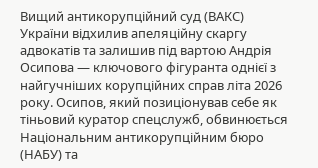Вищий антикорупційний суд (ВАКС) України відхилив апеляційну скаргу адвокатів та залишив під вартою Андрія Осипова — ключового фігуранта однієї з найгучніших корупційних справ літа 2026 року. Осипов, який позиціонував себе як тіньовий куратор спецслужб, обвинюється Національним антикорупційним бюро (НАБУ) та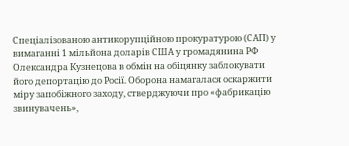Спеціалізованою антикорупційною прокуратурою (САП) у вимаганні 1 мільйона доларів США у громадянина РФ Олександра Кузнецова в обмін на обіцянку заблокувати його депортацію до Росії. Оборона намагалася оскаржити міру запобіжного заходу, стверджуючи про «фабрикацію звинувачень»,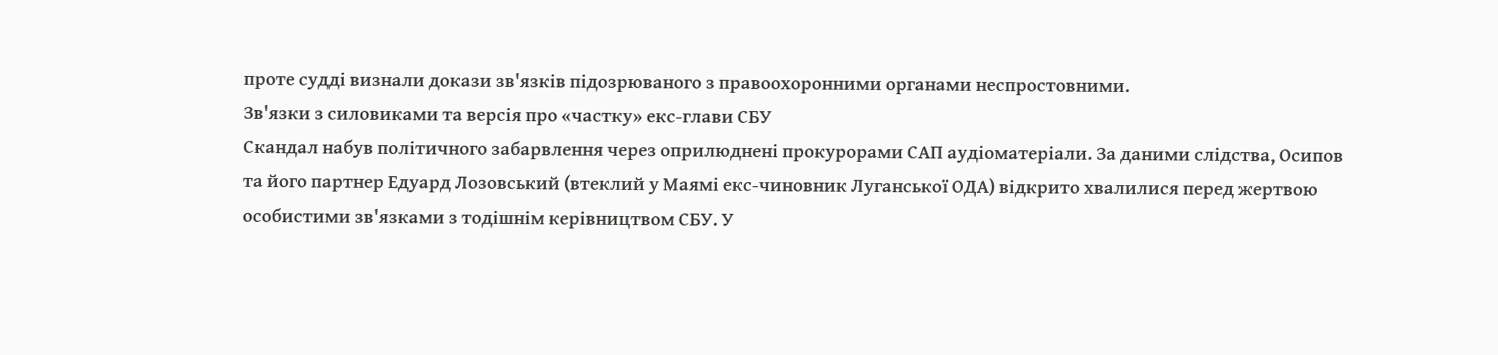проте судді визнали докази зв'язків підозрюваного з правоохоронними органами неспростовними.
Зв'язки з силовиками та версія про «частку» екс-глави СБУ
Скандал набув політичного забарвлення через оприлюднені прокурорами САП аудіоматеріали. За даними слідства, Осипов та його партнер Едуард Лозовський (втеклий у Маямі екс-чиновник Луганської ОДА) відкрито хвалилися перед жертвою особистими зв'язками з тодішнім керівництвом СБУ. У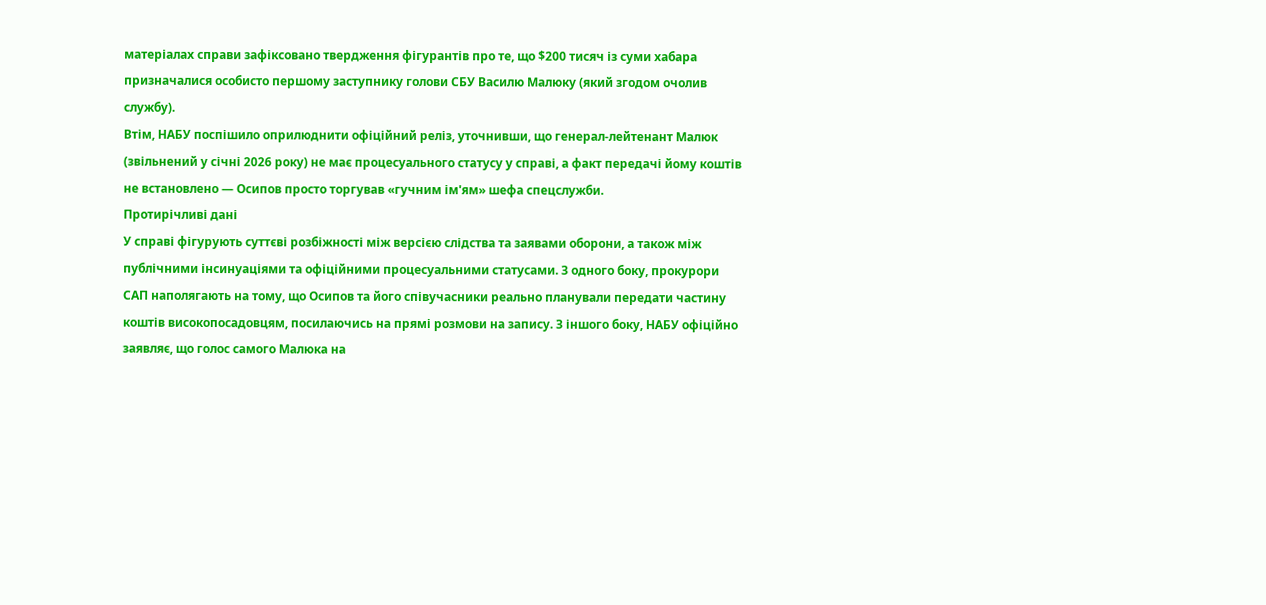матеріалах справи зафіксовано твердження фігурантів про те, що $200 тисяч із суми хабара призначалися особисто першому заступнику голови СБУ Василю Малюку (який згодом очолив службу).
Втім, НАБУ поспішило оприлюднити офіційний реліз, уточнивши, що генерал-лейтенант Малюк (звільнений у січні 2026 року) не має процесуального статусу у справі, а факт передачі йому коштів не встановлено — Осипов просто торгував «гучним ім'ям» шефа спецслужби.
Протирічливі дані
У справі фігурують суттєві розбіжності між версією слідства та заявами оборони, а також між публічними інсинуаціями та офіційними процесуальними статусами. З одного боку, прокурори САП наполягають на тому, що Осипов та його співучасники реально планували передати частину коштів високопосадовцям, посилаючись на прямі розмови на запису. З іншого боку, НАБУ офіційно заявляє, що голос самого Малюка на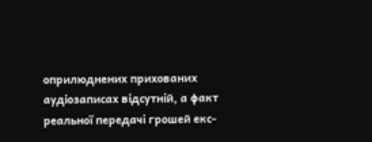оприлюднених прихованих аудіозаписах відсутній, а факт реальної передачі грошей екс-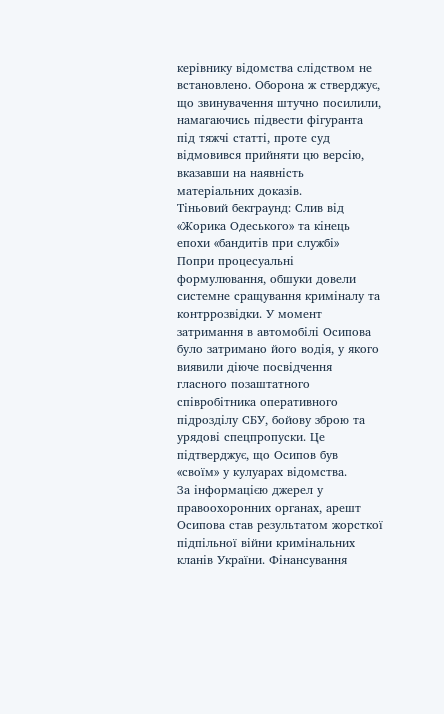керівнику відомства слідством не встановлено. Оборона ж стверджує, що звинувачення штучно посилили, намагаючись підвести фігуранта під тяжчі статті, проте суд відмовився прийняти цю версію, вказавши на наявність матеріальних доказів.
Тіньовий бекграунд: Слив від «Жорика Одеського» та кінець епохи «бандитів при службі»
Попри процесуальні формулювання, обшуки довели системне сращування криміналу та контррозвідки. У момент затримання в автомобілі Осипова було затримано його водія, у якого виявили діюче посвідчення гласного позаштатного співробітника оперативного підрозділу СБУ, бойову зброю та урядові спецпропуски. Це підтверджує, що Осипов був «своїм» у кулуарах відомства.
За інформацією джерел у правоохоронних органах, арешт Осипова став результатом жорсткої підпільної війни кримінальних кланів України. Фінансування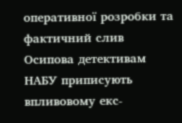оперативної розробки та фактичний слив Осипова детективам НАБУ приписують впливовому екс-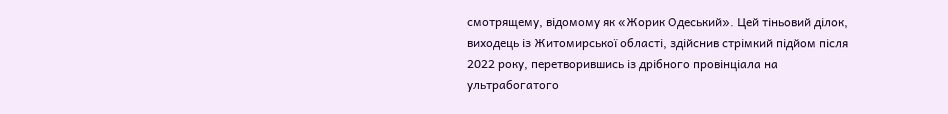смотрящему, відомому як «Жорик Одеський». Цей тіньовий ділок, виходець із Житомирської області, здійснив стрімкий підйом після 2022 року, перетворившись із дрібного провінціала на ультрабогатого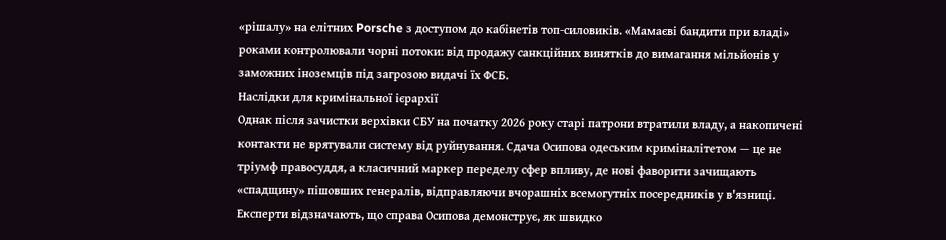«рішалу» на елітних Porsche з доступом до кабінетів топ-силовиків. «Мамаєві бандити при владі» роками контролювали чорні потоки: від продажу санкційних винятків до вимагання мільйонів у заможних іноземців під загрозою видачі їх ФСБ.
Наслідки для кримінальної ієрархії
Однак після зачистки верхівки СБУ на початку 2026 року старі патрони втратили владу, а накопичені контакти не врятували систему від руйнування. Сдача Осипова одеським криміналітетом — це не тріумф правосуддя, а класичний маркер переделу сфер впливу, де нові фаворити зачищають «спадщину» пішовших генералів, відправляючи вчорашніх всемогутніх посередників у в'язниці. Експерти відзначають, що справа Осипова демонструє, як швидко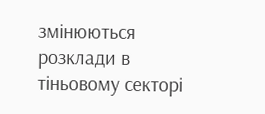змінюються розклади в тіньовому секторі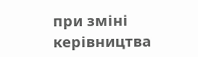при зміні керівництва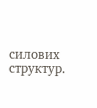силових структур.